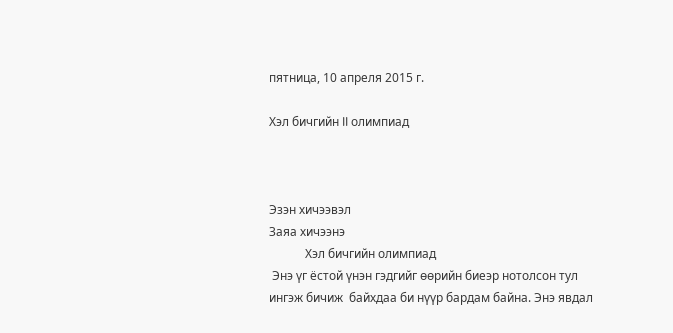пятница, 10 апреля 2015 г.

Хэл бичгийн II олимпиад



Эзэн хичээвэл
Заяа хичээнэ
            Хэл бичгийн олимпиад
 Энэ үг ёстой үнэн гэдгийг өөрийн биеэр нотолсон тул ингэж бичиж  байхдаа би нүүр бардам байна. Энэ явдал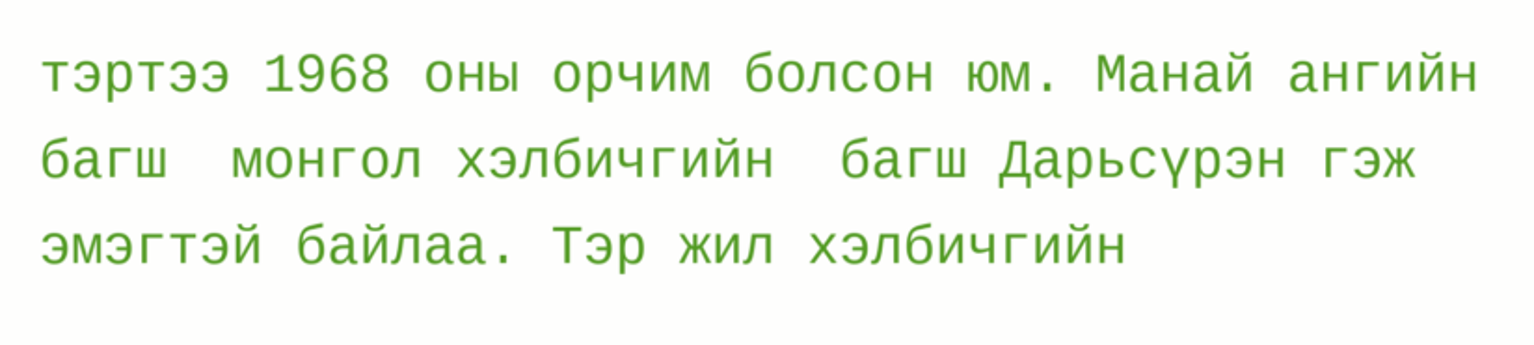тэртээ 1968 оны орчим болсон юм. Манай ангийн багш  монгол хэлбичгийн  багш Дарьсүрэн гэж эмэгтэй байлаа. Тэр жил хэлбичгийн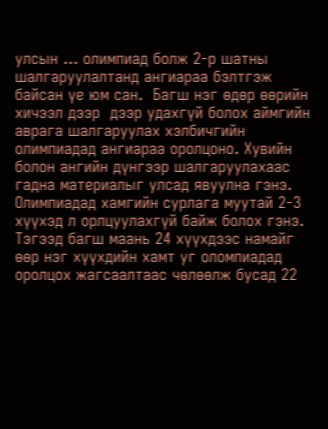улсын ... олимпиад болж 2-р шатны шалгаруулалтанд ангиараа бэлтгэж байсан үе юм сан.  Багш нэг өдөр өөрийн хичээл дээр  дээр удахгүй болох аймгийн аврага шалгаруулах хэлбичгийн олимпиадад ангиараа оролцоно. Хувийн болон ангийн дүнгээр шалгаруулахаас гадна материалыг улсад явуулна гэнэ.  Олимпиадад хамгийн сурлага муутай 2-3 хүүхэд л орлцуулахгүй байж болох гэнэ. Тэгээд багш маань 24 хүүхдээс намайг өөр нэг хүүхдийн хамт уг оломпиадад оролцох жагсаалтаас чөлөөлж бусад 22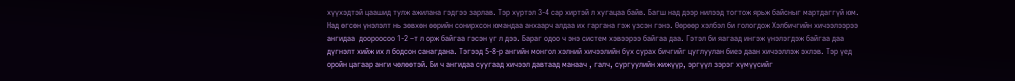хүүхэдтэй цаашид тулж ажилана гэдгээ зарлав. Тэр хүртэл 3-4 сар хиртэй л хугацаа байв. Багш над дээр нилээд тогтож ярьж байсныг мартдаггүй юм. Над өгсөн үнэлэлт нь зөвхөн өөрийн сонирхсон юмандаа анхаарч алдаа их гаргана гэж үзсэн гэнэ. Өөрөөр хэлбэл би гологдож Хэлбичгийн хичээлээрээ ангидаа  доороосоо 1-2 –т л орж байгаа гэсэн үг л дээ. Бараг одоо ч энэ систем хэвээрээ байгаа даа. Гэтэл би яагаад ингэж үнэлэгдэж байгаа даа дүгнэлт хийж их л бодсон санагдана. Тэгээд 5-8-р ангийн монгол хэлний хичээлийн бүх сурах бичгийг цуглуулан биеэ даан хичээллэж эхлэв. Тэр үед оройн цагаар анги чөлөөтэй. Би ч ангидаа суугаад хичээл давтаад манаач , галч, сургуулийн жижүүр, эргүүл зэрэг хүмүүсийг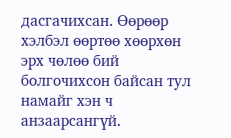дасгачихсан. Өөрөөр хэлбэл өөртөө хөөрхөн эрх чөлөө бий болгочихсон байсан тул намайг хэн ч анзаарсангүй.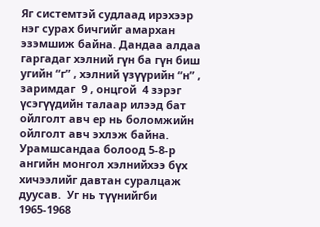Яг системтэй судлаад ирэхээр нэг сурах бичгийг амархан эзэмшиж байна. Дандаа алдаа гаргадаг хэлний гүн ба гүн биш угийн “г” , хэлний үзүүрийн “н” , заримдаг  9 , онцгой  4 зэрэг үсэгүүдийн талаар илээд бат ойлголт авч ер нь боломжийн ойлголт авч эхлэж байна. Урамшсандаа болоод 5-8-р ангийн монгол хэлнийхээ бүх хичээлийг давтан суралцаж дуусав.  Уг нь түүнийгби 1965-1968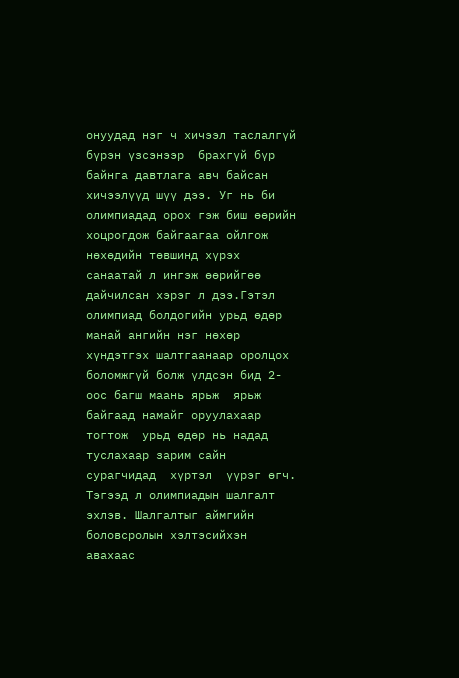онуудад нэг ч хичээл таслалгүй бүрэн үзсэнээр  брахгүй бүр байнга давтлага авч байсан хичээлүүд шүү дээ. Уг нь би олимпиадад орох гэж биш өөрийн хоцрогдож байгаагаа ойлгож нөхөдийн төвшинд хүрэх санаатай л ингэж өөрийгөө дайчилсан хэрэг л дээ.Гэтэл олимпиад болдогийн урьд өдөр манай ангийн нэг нөхөр хүндэтгэх шалтгаанаар оролцох боломжгүй болж үлдсэн бид 2-оос багш маань ярьж  ярьж байгаад намайг оруулахаар тогтож  урьд өдөр нь надад туслахаар зарим сайн сурагчидад  хүртэл  үүрэг өгч. Тэгээд л олимпиадын шалгалт эхлэв. Шалгалтыг аймгийн боловсролын хэлтэсийхэн авахаас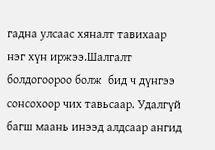гадна улсаас хяналт тавихаар нэг хүн иржээ.Шалгалт болдогоороо болж  бид ч дүнгээ сонсохоор чих тавьсаар. Удалгүй багш маань инээд алдсаар ангид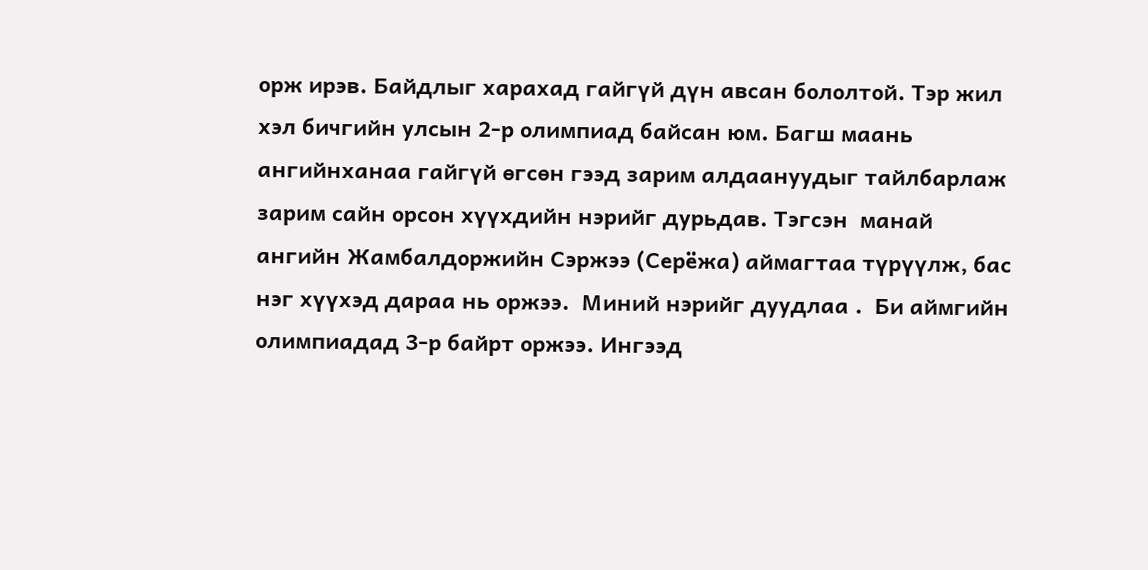орж ирэв. Байдлыг харахад гайгүй дүн авсан бололтой. Тэр жил хэл бичгийн улсын 2-р олимпиад байсан юм. Багш маань ангийнханаа гайгүй өгсөн гээд зарим алдаануудыг тайлбарлаж зарим сайн орсон хүүхдийн нэрийг дурьдав. Тэгсэн  манай ангийн Жамбалдоржийн Сэржээ (Серёжа) аймагтаа түрүүлж, бас нэг хүүхэд дараа нь оржээ.  Миний нэрийг дуудлаа .  Би аймгийн олимпиадад 3-р байрт оржээ. Ингээд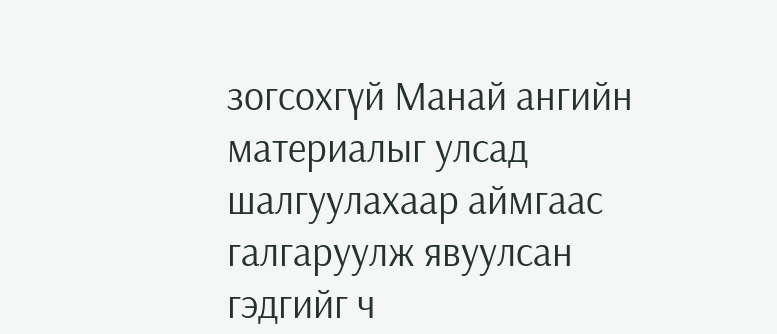зогсохгүй Манай ангийн материалыг улсад шалгуулахаар аймгаас галгаруулж явуулсан гэдгийг ч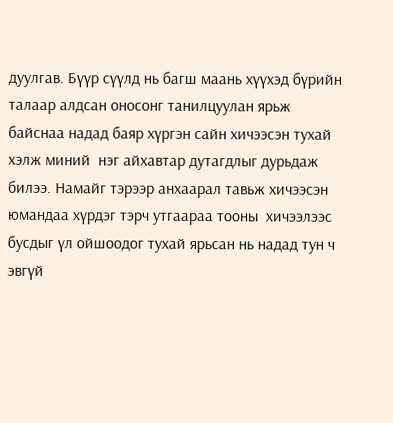дуулгав. Бүүр сүүлд нь багш маань хүүхэд бүрийн талаар алдсан оносонг танилцуулан ярьж байснаа надад баяр хүргэн сайн хичээсэн тухай хэлж миний  нэг айхавтар дутагдлыг дурьдаж билээ. Намайг тэрээр анхаарал тавьж хичээсэн  юмандаа хүрдэг тэрч утгаараа тооны  хичээлээс бусдыг үл ойшоодог тухай ярьсан нь надад тун ч эвгүй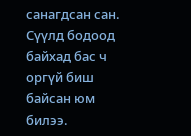санагдсан сан. Сүүлд бодоод байхад бас ч оргүй биш байсан юм билээ.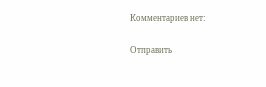Комментариев нет:

Отправить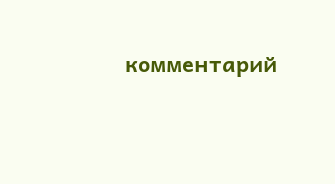комментарий